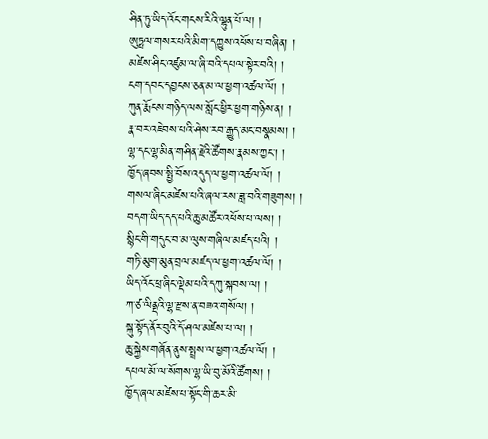ཤིན་ཏུ་ཡིད་འོང་གངས་རིའི་ལྷུན་པོ་ལ། །
ཨུཏྤལ་གསར་པའི་མིག་དཀྱུས་འཕོས་པ་བཞིན། །
མཛེས་ཤིང་འཛུམ་ལ་ཞི་བའི་དཔལ་སྟེར་བའི། །
ངག་དབང་དབྱངས་ཅན་མ་ལ་ཕྱག་འཚལ་ལོ། །
ཀུན་རྨོངས་གཉིད་ལས་སློང་ཕྱིར་ཕྱག་གཉིས་ན། །
རྣ་བར་འཇེབས་པའི་ཤེས་རབ་རྒྱུད་མང་བསྣམས། །
ལྷ་དང་ལྷ་མིན་གཤིན་རྗེའི་ཚོགས་རྣམས་ཀྱང་། །
ཁྱོད་ཞབས་སྤྱི་བོས་འདུད་ལ་ཕྱག་འཚལ་ལོ། །
གསལ་ཞིང་མཛེས་པའི་ཞལ་རས་ཟླ་བའི་གཟུགས། །
བདག་ཡིད་དད་པའི་ཆུ་མཚོར་འཕོས་པ་ལས། །
སྙིང་གི་གདུང་བ་མ་ལུས་གཞིལ་མཛད་པའི། །
གཏི་མུག་མུན་བྲལ་མཛད་ལ་ཕྱག་འཚལ་ལོ། །
ཡིད་འོང་ཕྲ་ཞིང་ལྡེམ་པའི་དཀུ་སྐབས་ལ། །
ཀ་ཙ་ལིནྡའི་ལྷ་རྫས་ན་བཟའ་གསོལ། །
སྐུ་སྟོད་ནོར་བུའི་དོ་ཤལ་མཛེས་པ་ལ། །
ཆུ་སྐྱེས་གཞོན་ནུས་སྤྲས་ལ་ཕྱག་འཚལ་ལོ། །
དཔལ་མོ་ལ་སོགས་ལྷ་ཡི་བུ་མོའི་ཚོགས། །
ཁྱོད་ཞལ་མཛེས་པ་སྟོང་གི་ཆར་མི་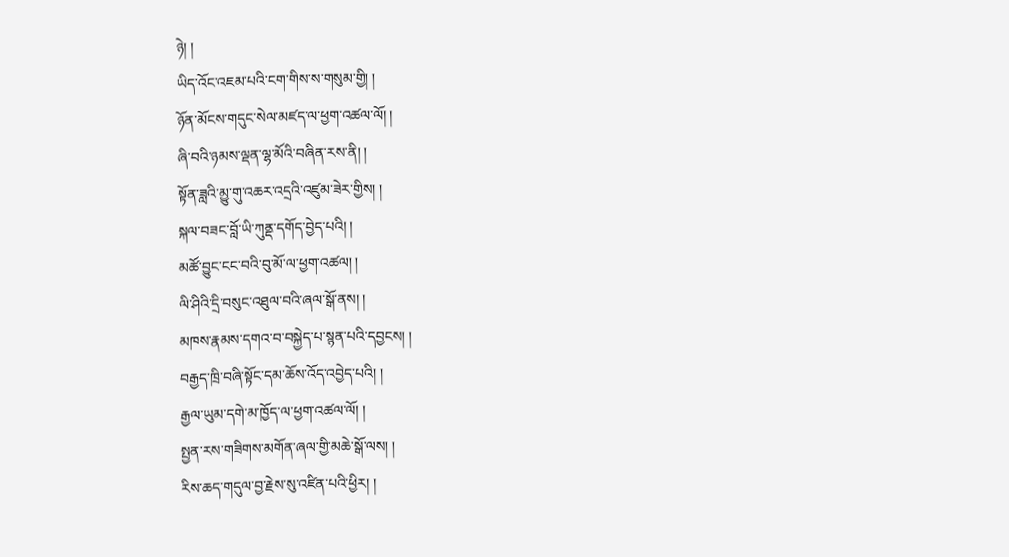ཉེ། །
ཡིད་འོང་འཇམ་པའི་ངག་གིས་ས་གསུམ་གྱི། །
ཉོན་མོངས་གདུང་སེལ་མཛད་ལ་ཕྱག་འཚལ་ལོ། །
ཞི་བའི་ཉམས་ལྡན་ལྷ་མོའི་བཞིན་རས་ནི། །
སྟོན་ཟླའི་མྱུ་གུ་འཆར་འདྲའི་འཛུམ་ཟེར་གྱིས། །
སྐལ་བཟང་བློ་ཡི་ཀུནྡ་དགོད་བྱེད་པའི། །
མཚོ་བྱུང་ངང་བའི་བུ་མོ་ལ་ཕྱག་འཚལ། །
ལི་ཤིའི་དྲི་བསུང་འཐུལ་བའི་ཞལ་སྒོ་ནས། །
མཁས་རྣམས་དགའ་བ་བསྐྱེད་པ་སྙན་པའི་དབྱངས། །
བརྒྱད་ཁྲི་བཞི་སྟོང་དམ་ཆོས་འོད་འབྱེད་པའི། །
རྒྱལ་ཡུམ་དགེ་མ་ཁྱོད་ལ་ཕྱག་འཚལ་ལོ། །
སྤྱན་རས་གཟིགས་མགོན་ཞལ་གྱི་མཆེ་སྒོ་ལས། །
རིས་ཆད་གདུལ་བྱ་རྗེས་སུ་འཛིན་པའི་ཕྱིར། །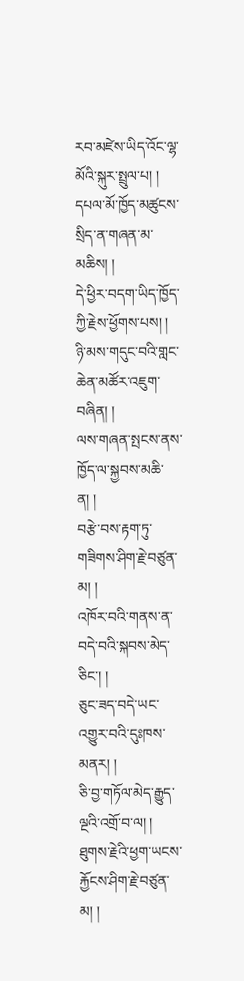རབ་མཛེས་ཡིད་འོང་ལྷ་མོའི་སྐུར་སྤྲུལ་པ། །
དཔལ་མོ་ཁྱོད་མཚུངས་སྲིད་ན་གཞན་མ་མཆིས། །
དེ་ཕྱིར་བདག་ཡིད་ཁྱོད་ཀྱི་རྗེས་ཕྱོགས་པས། །
ཉི་མས་གདུང་བའི་གླང་ཆེན་མཚོར་འཇུག་བཞིན། །
ལས་གཞན་སྤངས་ནས་ཁྱོད་ལ་སྐྱབས་མཆི་ན། །
བརྩེ་བས་རྟག་ཏུ་གཟིགས་ཤིག་རྗེ་བཙུན་མ། །
འཁོར་བའི་གནས་ན་བདེ་བའི་སྐབས་མེད་ཅིང་། །
ཅུང་ཟད་བདེ་ཡང་འགྱུར་བའི་དུཿཁས་མནར། །
ཅི་བྱ་གཏོལ་མེད་རྒྱུད་ལྔའི་འགྲོ་བ་ལ། །
ཐུགས་རྗེའི་ཕྱག་ཡངས་རྐྱོངས་ཤིག་རྗེ་བཙུན་མ། །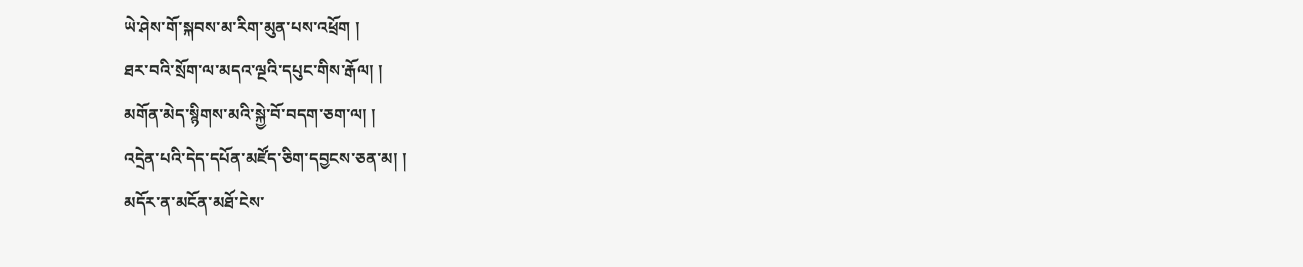ཡེ་ཤེས་གོ་སྐབས་མ་རིག་མུན་པས་འཕྲོག །
ཐར་བའི་སྲོག་ལ་མདའ་ལྔའི་དཔུང་གིས་རྒོལ། །
མགོན་མེད་སྙིགས་མའི་སྐྱེ་བོ་བདག་ཅག་ལ། །
འདྲེན་པའི་དེད་དཔོན་མཛོད་ཅིག་དབྱངས་ཅན་མ། །
མདོར་ན་མངོན་མཐོ་ངེས་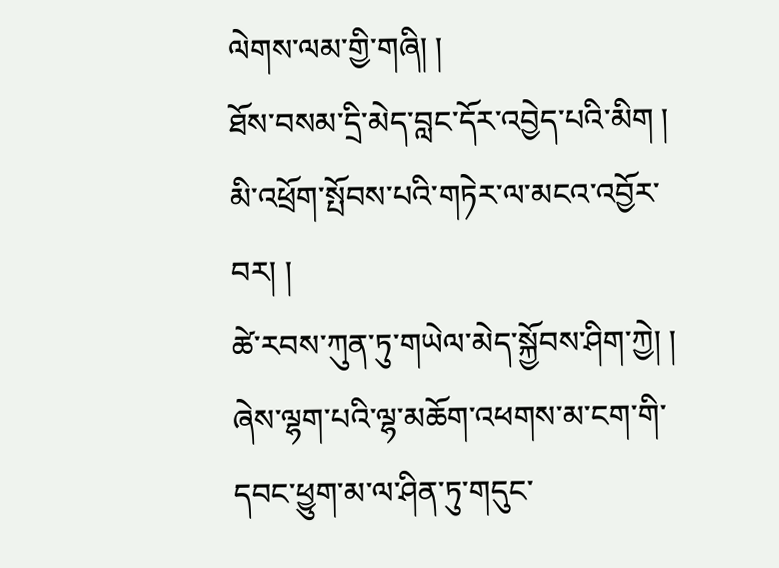ལེགས་ལམ་གྱི་གཞི། །
ཐོས་བསམ་དྲི་མེད་བླང་དོར་འབྱེད་པའི་མིག །
མི་འཕྲོག་སྤོབས་པའི་གཏེར་ལ་མངའ་འབྱོར་བར། །
ཚེ་རབས་ཀུན་ཏུ་གཡེལ་མེད་སྐྱོབས་ཤིག་ཀྱེ། །
ཞེས་ལྷག་པའི་ལྷ་མཆོག་འཕགས་མ་ངག་གི་དབང་ཕྱུག་མ་ལ་ཤིན་ཏུ་གདུང་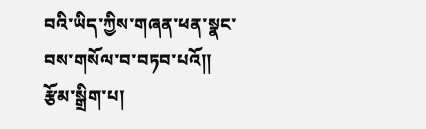བའི་ཡིད་ཀྱིས་གཞན་ཕན་སྣང་བས་གསོལ་བ་བཏབ་པའོ།།
རྩོམ་སྒྲིག་པ།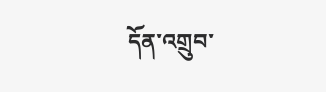དོན་འགྲུབ་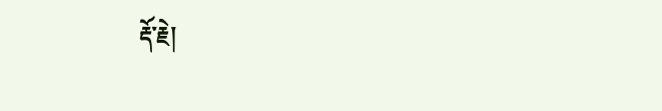རྡོ་རྗེ།